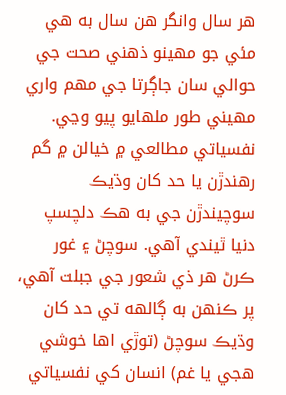هر سال وانگر هن سال به هي مئي جو مهينو ذهني صحت جي حوالي سان جاڳرتا جي مهم واري مهيني طور ملهايو پيو وڃي. نفسياتي مطالعي ۾ خيالن ۾ گم رهندڙن يا حد کان وڌيڪ سوچيندڙن جي به هڪ دلچسپ دنيا ٿيندي آهي. سوچڻ ۽ غور ڪرڻ هر ذي شعور جي جبلت آهي، پر ڪنهن به ڳالهه تي حد کان وڌيڪ سوچڻ (توڙي اها خوشي هجي يا غم) انسان کي نفسياتي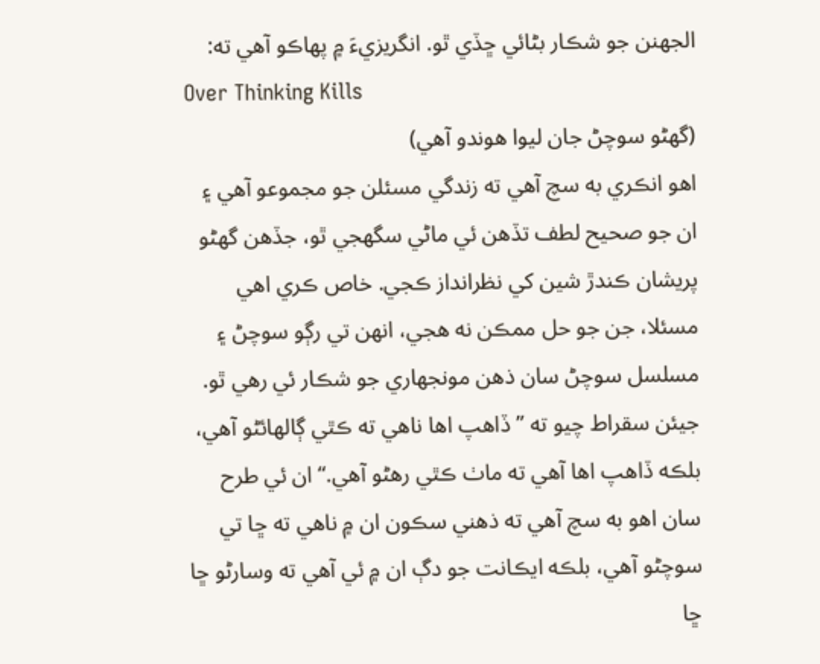الجھنن جو شڪار بڻائي ڇڏي ٿو. انگريزيءَ ۾ پهاڪو آهي ته:
Over Thinking Kills
(گھڻو سوچڻ جان ليوا هوندو آهي)
اهو انڪري به سچ آهي ته زندگي مسئلن جو مجموعو آهي ۽ ان جو صحيح لطف تڏهن ئي ماڻي سگھجي ٿو، جڏهن گھڻو پريشان ڪندڙ شين کي نظرانداز ڪجي. خاص ڪري اهي مسئلا، جن جو حل ممڪن نه هجي، انهن تي رڳو سوچڻ ۽ مسلسل سوچڻ سان ذهن مونجھاري جو شڪار ئي رهي ٿو. جيئن سقراط چيو ته ”ڏاهپ اها ناهي ته ڪٿي ڳالهائڻو آهي، بلڪه ڏاهپ اها آهي ته ماٺ ڪٿي رهڻو آهي.“ ان ئي طرح سان اهو به سچ آهي ته ذهني سڪون ان ۾ ناهي ته ڇا تي سوچڻو آهي، بلڪه ايڪانت جو دڳ ان ۾ ئي آهي ته وسارڻو ڇا ڇا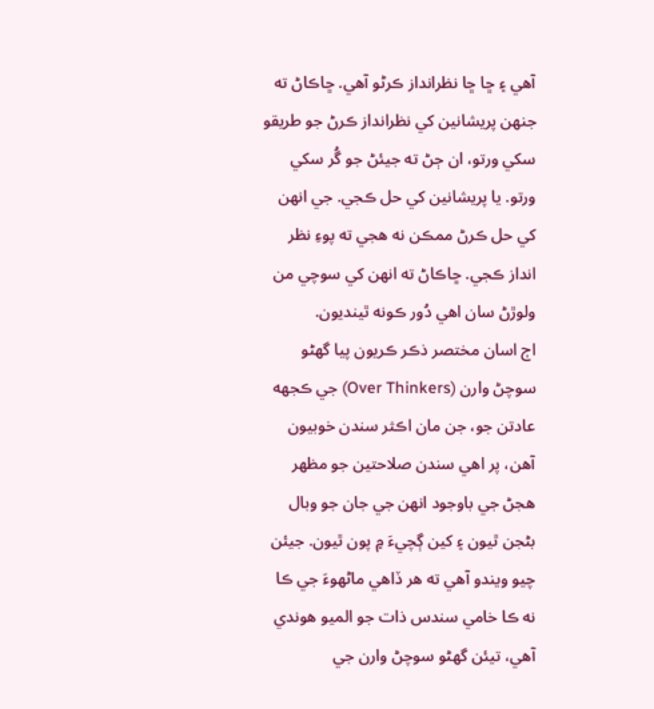آهي ۽ ڇا ڇا نظرانداز ڪرڻو آهي. ڇاڪاڻ ته جنهن پريشانين کي نظرانداز ڪرڻ جو طريقو سکي ورتو، ان ڄڻ ته جيئڻ جو گُر سکي ورتو. يا پريشانين کي حل ڪجي. جي انهن کي حل ڪرڻ ممڪن نه هجي ته پوءِ نظر انداز ڪجي. ڇاڪاڻ ته انهن کي سوچي من ولوڙڻ سان اهي دُور ڪونه ٿينديون.
اڄ اسان مختصر ذڪر ڪريون پيا گھڻو سوچڻ وارن (Over Thinkers) جي ڪجھه عادتن جو، جن مان اڪثر سندن خوبيون آهن، پر اهي سندن صلاحتين جو مظهر هجڻ جي باوجود انهن جي جان جو وبال بڻجن ٿيون ۽ کين ڳچيءَ ۾ پون ٿيون. جيئن چيو ويندو آهي ته هر ڏاهي ماڻهوءَ جي ڪا نه ڪا خامي سندس ذات جو الميو هوندي آهي، تيئن گھڻو سوچڻ وارن جي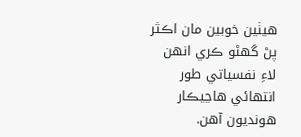هيٺين خوبين مان اڪثر پڻ گھڻو ڪري انهن لاءِ نفسياتي طور انتهائي هاڃيڪار هونديون آهن.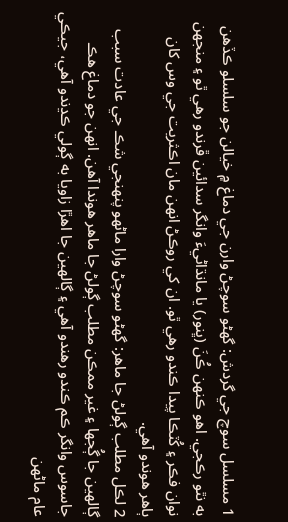1 مسلسل سوچ جي گردش: گھڻو سوچڻ وارن جي دماغ ۾ خيالن جو سلسلو ڪڏهن به نٿو رڪجي. اهو ڪنهن ڪُنَ (ڀنور) يا مانڌاڻيءَ وانگر سدائين ڦرندو رهي ٿو ۽ منجھن نوان فڪر ۽ کُٽڪا پيدا ڪندو رهي ٿو. ان کي روڪڻ انهن مان اڪثريت جي وس کان ٻاهر هوندو آهي.
2 لڪل مطلب ڳولڻ جا ماهر: گھڻو سوچڻ وارا ماڻهو پنهنجي شڪ جي عادت سبب ڳالهين جا ڳُجھا ۽ غير ممڪن مطلب ڳولڻ جا ماهر هوندا آهن. انهن جو دماغ هڪ جاسوس وانگر ڪم ڪندو رهندو آهي ۽ ڳالهين جا اهڙا زاويا به ڳولي ڪڍندو آهي، جيڪي عام ماڻهن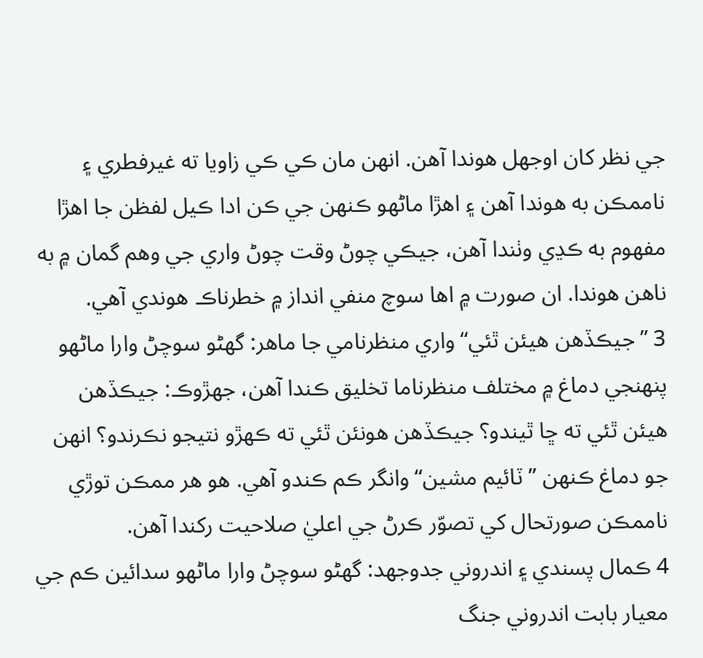جي نظر کان اوجهل هوندا آهن. انهن مان ڪي ڪي زاويا ته غيرفطري ۽ ناممڪن به هوندا آهن ۽ اهڙا ماڻهو ڪنهن جي ڪن ادا ڪيل لفظن جا اهڙا مفهوم به ڪڍي وٺندا آهن، جيڪي چوڻ وقت چوڻ واري جي وهم گمان ۾ به ناهن هوندا. ان صورت ۾ اها سوچ منفي انداز ۾ خطرناڪ هوندي آهي.
3 ”جيڪڏهن هيئن ٿئي“ واري منظرنامي جا ماهر: گھڻو سوچڻ وارا ماڻهو پنهنجي دماغ ۾ مختلف منظرناما تخليق ڪندا آهن، جهڙوڪ: جيڪڏهن هيئن ٿئي ته ڇا ٿيندو؟ جيڪڏهن هونئن ٿئي ته ڪهڙو نتيجو نڪرندو؟ انهن جو دماغ ڪنهن ”ٽائيم مشين“ وانگر ڪم ڪندو آهي. هو هر ممڪن توڙي ناممڪن صورتحال کي تصوّر ڪرڻ جي اعليٰ صلاحيت رکندا آهن.
4 ڪمال پسندي ۽ اندروني جدوجهد: گھڻو سوچڻ وارا ماڻهو سدائين ڪم جي معيار بابت اندروني جنگ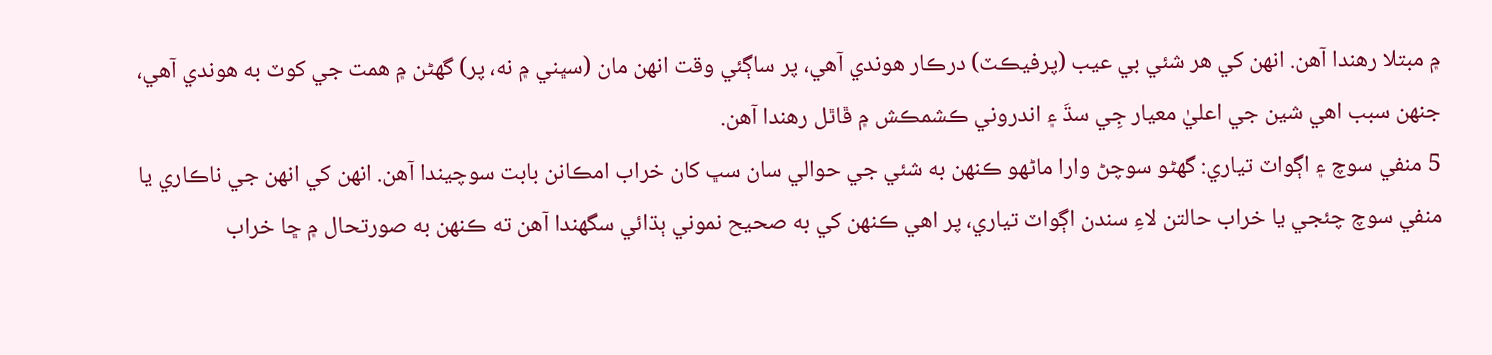۾ مبتلا رهندا آهن. انهن کي هر شئي بي عيب (پرفيڪٽ) درڪار هوندي آهي، پر ساڳئي وقت انهن مان (سڀني ۾ نه، پر) گھڻن ۾ همت جي کوٽ به هوندي آهي، جنهن سبب اهي شين جي اعليٰ معيار جِي سڌَ ۽ اندروني ڪشمڪش ۾ ڦاٿل رهندا آهن.
5 منفي سوچ ۽ اڳواٽ تياري: گھڻو سوچڻ وارا ماڻهو ڪنهن به شئي جي حوالي سان سڀ کان خراب امڪانن بابت سوچيندا آهن. انهن کي انهن جي ناڪاري يا منفي سوچ چئجي يا خراب حالتن لاءِ سندن اڳواٽ تياري، پر اهي ڪنهن کي به صحيح نموني ٻڌائي سگهندا آهن ته ڪنهن به صورتحال ۾ ڇا خراب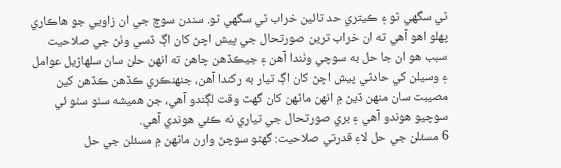ٿي سگهي ٿو ۽ ڪيتري حد تائين خراب ٿي سگهي ٿو. سندن سوچ جي ان زاويي جو هاڪاري پهلو اهو آهي ته ان خراب ترين صورتحال جي پيش اچڻ کان اڳ ڏسي وٺڻ جي صلاحيت سبب هو ان جا حل به سوچي وٺندا آهن ۽ جيڪڏهن چاهن ته انهن حلن سان سلهاڙيل عوامل ۽ وسيلن کي حادثي پيش اچڻ کان اڳ تيار به رکندا آهن، جنهنڪري ڪڏهن ڪڏهن کين مصيبت سان منهن ڏيڻ ۾ انهن ماڻهن کان گھٽ وقت لڳندو آهي، جن هميشه سٺو سٺو ئي سوچيو هوندو آهي ۽ بري صورتحال جي تياري نه ڪئي هوندي آهي.
6 مسئلن جي حل لاءِ قدرتي صلاحيت: گھڻو سوچڻ وارن ماڻهن ۾ مسئلن جي حل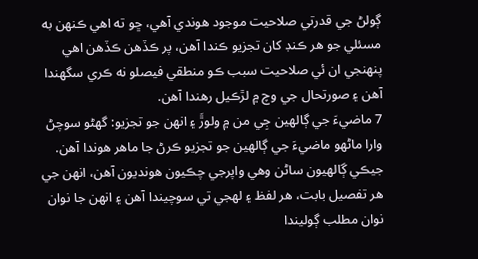ڳولڻ جي قدرتي صلاحيت موجود هوندي آهي، ڇو ته اهي ڪنهن به مسئلي جو هر ڪنڊ کان تجزيو ڪندا آهن، پر ڪڏهن ڪڏهن اهي پنهنجي ان ئي صلاحيت سبب ڪو منطقي فيصلو نه ڪري سگهندا آهن ۽ صورتحال جي وچ ۾ لڙڪيل رهندا آهن.
7 ماضيءَ جي ڳالهين جِي من ۾ ولوڙَ ۽ انهن جو تجزيو: گھڻو سوچڻ وارا ماڻهو ماضيءَ جي ڳالهين جو تجزيو ڪرڻ جا ماهر هوندا آهن. جيڪي ڳالهيون ساڻن وهي واپرجي چڪيون هونديون آهن، انهن جي هر تفصيل بابت، هر لفظ ۽ لهجي تي سوچيندا آهن ۽ انهن جا نوان نوان مطلب ڳوليندا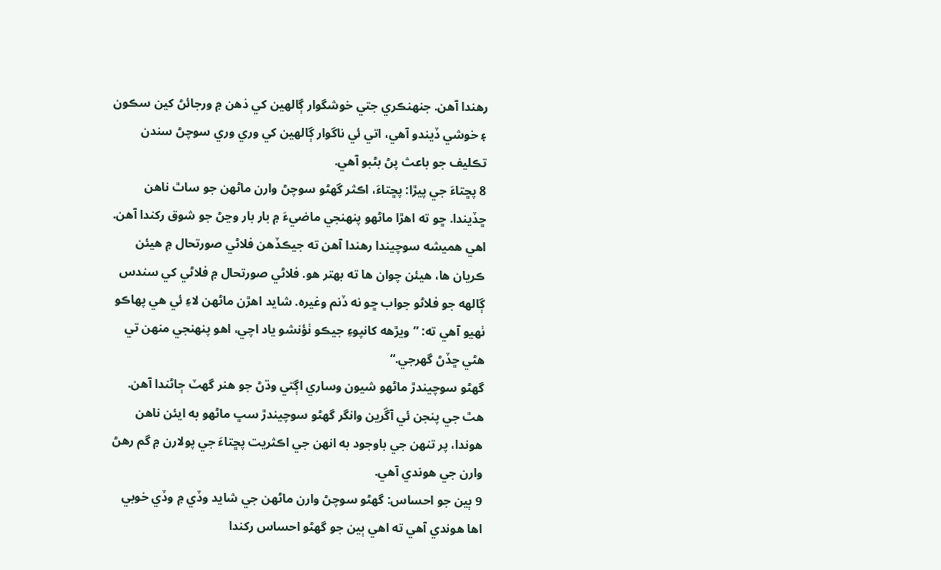رهندا آهن. جنهنڪري جتي خوشگوار ڳالهين کي ذهن ۾ ورجائڻ کين سڪون ۽ خوشي ڏيندو آهي، اتي ئي ناگوار ڳالهين کي وري وري سوچڻ سندن تڪليف جو باعث پڻ بڻبو آهي.
8 پڇتاءَ جي پيڙا: پڇتاءَ، اڪثر گھڻو سوچڻ وارن ماڻهن جو ساٿ ناهن ڇڏيندا. ڇو ته اهڙا ماڻهو پنهنجي ماضيءَ ۾ بار بار وڃڻ جو شوق رکندا آهن. اهي هميشه سوچيندا رهندا آهن ته جيڪڏهن فلاڻي صورتحال ۾ هيئن ڪريان ها، هيئن چوان ها ته بهتر هو. فلاڻي صورتحال ۾ فلاڻي کي سندس ڳالهه جو فلاڻو جواب ڇو نه ڏنم وغيره. شايد اهڙن ماڻهن لاءِ ئي هي پهاڪو ٺهيو آهي ته: ”ويڙهه کانپوءِ جيڪو ٺؤنشو ياد اچي، اهو پنهنجي منهن تي هڻي ڇڏڻ گھرجي.“
گھڻو سوچيندڙ ماڻهو شيون وساري اڳتي وڌڻ جو هنر گھٽ ڄاڻندا آهن. هٿ جي پنجن ئي آڱرين وانگر گھڻو سوچيندڙ سڀ ماڻهو به ايئن ناهن هوندا، پر تنهن جي باوجود به انهن جي اڪثريت پڇتاءَ جي پولارن ۾ گم رهڻ وارن جي هوندي آهي.
9 ٻين جو احساس: گھڻو سوچڻ وارن ماڻهن جي شايد وڏي ۾ وڏي خوبي اها هوندي آهي ته اهي ٻين جو گهڻو احساس رکندا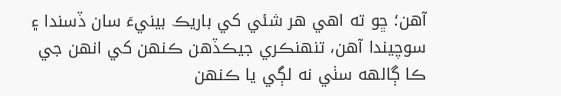آهن؛ ڇو ته اهي هر شئي کي باريڪ بينيءَ سان ڏسندا ۽ سوچيندا آهن، تنهنڪري جيڪڏهن ڪنهن کي انهن جي ڪا ڳالهه سٺي نه لڳي يا ڪنهن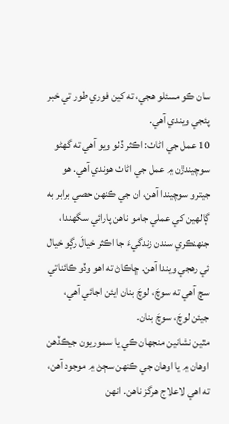سان ڪو مسئلو هجي، ته کين فوري طور تي خبر پئجي ويندي آهي.
10 عمل جي اڻاٺ: اڪثر ڏٺو ويو آهي ته گھڻو سوچيندڙن ۾ عمل جي اڻاٺ هوندي آهي. هو جيترو سوچيندا آهن، ان جي ڪنهن حصي برابر به ڳالهين کي عملي جامو ناهن پارائي سگھندا، جنهنڪري سندن زندگيءَ جا اڪثر خيالَ رڳو خيال ئي رهجي ويندا آهن. ڇاڪاڻ ته اهو وڏو ڪائناتي سچ آهي ته سوچَ، لوچَ بنان ايئن اجائي آهي، جيئن لوچَ، سوچَ بنان.
مٿين نشانين منجھان ڪي يا سموريون جيڪڏهن اوهان ۾ يا اوهان جي ڪنهن سڄڻ ۾ موجود آهن، ته اهي لاعلاج هرگز ناهن. انهن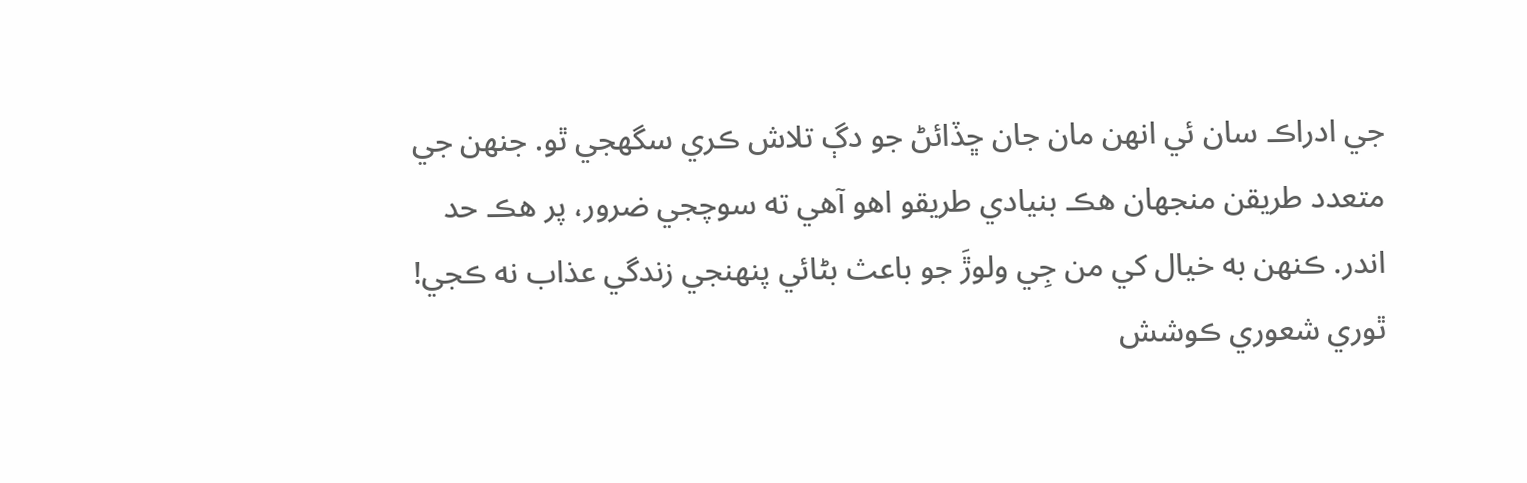جي ادراڪ سان ئي انهن مان جان ڇڏائڻ جو دڳ تلاش ڪري سگھجي ٿو. جنهن جي متعدد طريقن منجھان هڪ بنيادي طريقو اهو آهي ته سوچجي ضرور، پر هڪ حد اندر. ڪنهن به خيال کي من جِي ولوڙَ جو باعث بڻائي پنهنجي زندگي عذاب نه ڪجي! ٿوري شعوري ڪوشش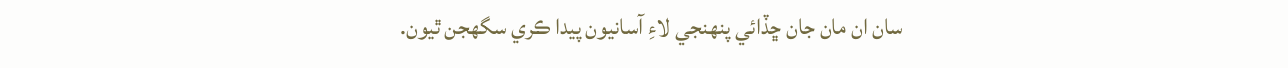سان ان مان جان ڇڏائي پنهنجي لاءِ آسانيون پيدا ڪري سگھجن ٿيون.